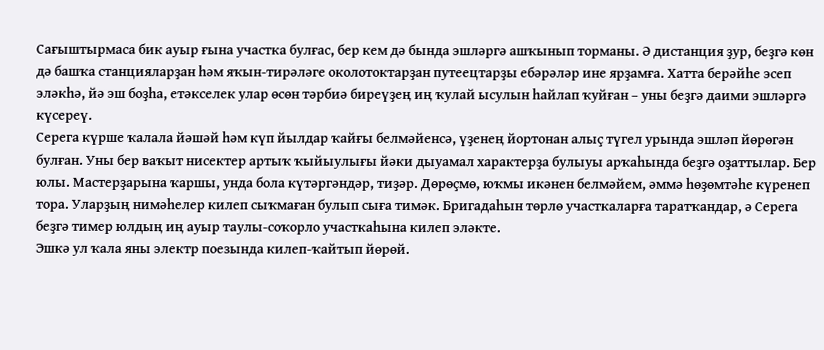Сағыштырмаса бик ауыр ғына участка булғас, бер кем дә бында эшләргә ашҡынып торманы. Ә дистанция ҙур, беҙгә көн дә башҡа станцияларҙан һәм яҡын-тирәләге околотоктарҙан путеецтарҙы ебәрәләр ине ярҙамға. Хатта берәйһе эсеп эләкһә, йә эш боҙһа, етәкселек улар өсөн тәрбиә биреүҙең иң ҡулай ысулын һайлап ҡуйған – уны беҙгә даими эшләргә күсереү.
Серега күрше ҡалала йәшәй һәм күп йылдар ҡайғы белмәйенсә, үҙенең йортонан алыҫ түгел урында эшләп йөрөгән булған. Уны бер ваҡыт нисектер артыҡ ҡыйыулығы йәки дыуамал характерҙа булыуы арҡаһында беҙгә оҙаттылар. Бер юлы. Мастерҙарына ҡаршы, унда бола күтәргәндәр, тиҙәр. Дөрөҫмө, юҡмы икәнен белмәйем, әммә һөҙөмтәһе күренеп тора. Уларҙың нимәһелер килеп сыҡмаған булып сыға тимәк. Бригадаһын төрлө участкаларға таратҡандар, ә Серега беҙгә тимер юлдың иң ауыр таулы-соҡорло участкаһына килеп эләкте.
Эшкә ул ҡала яны электр поезында килеп-ҡайтып йөрөй.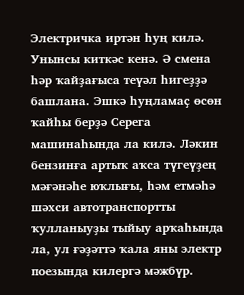Электричка иртән һуң килә. Унынсы киткәс кенә. Ә смена һәр ҡайҙағыса теүәл һигеҙҙә башлана. Эшкә һуңламаҫ өсөн ҡайһы берҙә Серега машинаһында ла килә. Ләкин бензинға артыҡ аҡса түгеүҙең мәғәнәһе юҡлығы, һәм етмәһә шәхси автотранспортты ҡулланыуҙы тыйыу арҡаһында ла, ул ғәҙәттә ҡала яны электр поезында килергә мәжбүр.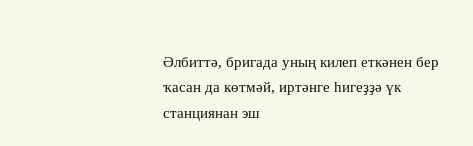Әлбиттә, бригада уның килеп еткәнен бер ҡасан да көтмәй, иртәнге һигеҙҙә үк станциянан эш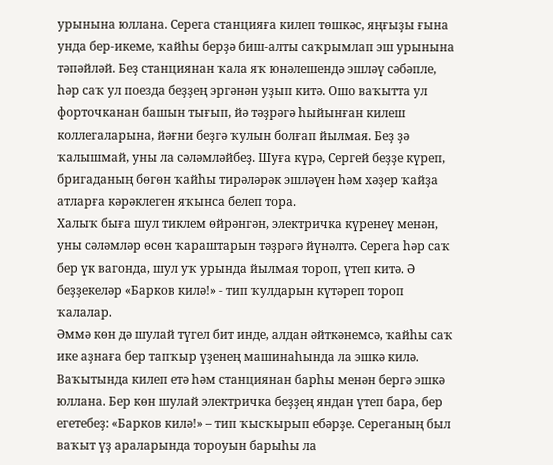урынына юллана. Серега станцияға килеп төшкәс, яңғыҙы ғына унда бер-икеме, ҡайһы берҙә биш-алты саҡрымлап эш урынына тәпәйләй. Беҙ станциянан ҡала яҡ юнәлешендә эшләү сәбәпле, һәр саҡ ул поезда беҙҙең эргәнән уҙып китә. Ошо ваҡытта ул форточканан башын тығып, йә тәҙрәгә һыйынған килеш коллегаларына, йәғни беҙгә ҡулын болғап йылмая. Беҙ ҙә ҡалышмай, уны ла сәләмләйбеҙ. Шуға күрә, Сергей беҙҙе күреп, бригаданың бөгөн ҡайһы тирәләрәк эшләүен һәм хәҙер ҡайҙа атларға кәрәклеген яҡынса белеп тора.
Халыҡ быға шул тиклем өйрәнгән, электричка күренеү менән, уны сәләмләр өсөн ҡараштарын тәҙрәгә йүнәлтә. Серега һәр саҡ бер үк вагонда, шул уҡ урында йылмая тороп, үтеп китә. Ә беҙҙекеләр «Барков килә!» - тип ҡулдарын күтәреп тороп ҡалалар.
Әммә көн дә шулай түгел бит инде, алдан әйткәнемсә, ҡайһы саҡ ике аҙнаға бер тапҡыр үҙенең машинаһында ла эшкә килә. Ваҡытында килеп етә һәм станциянан барһы менән бергә эшкә юллана. Бер көн шулай электричка беҙҙең яндан үтеп бара, бер егетебеҙ: «Барков килә!» – тип ҡысҡырып ебәрҙе. Сереганың был ваҡыт үҙ араларында тороуын барыһы ла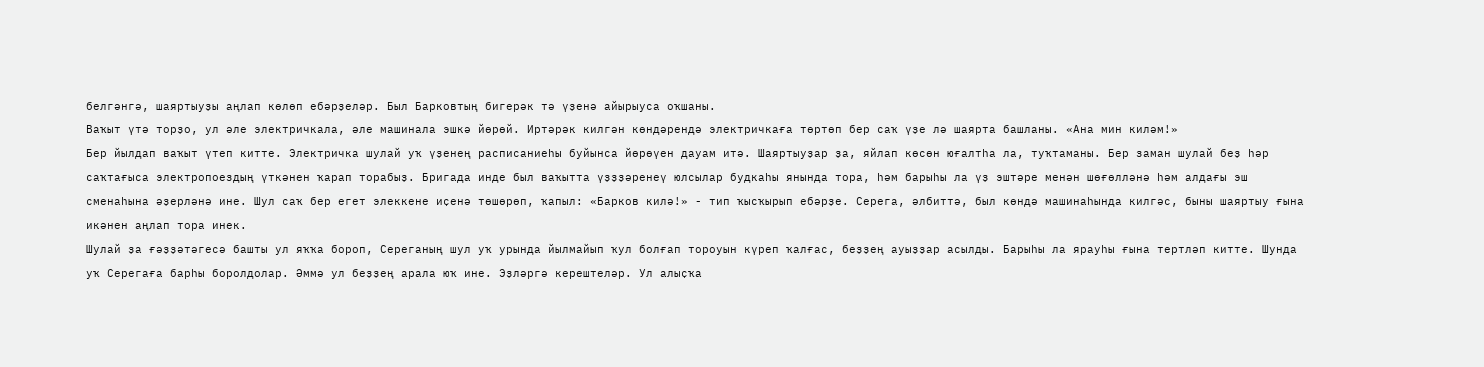белгәнгә, шаяртыуҙы аңлап көлөп ебәрҙеләр. Был Барковтың бигерәк тә үҙенә айырыуса оҡшаны.
Ваҡыт үтә торҙо, ул әле электричкала, әле машинала эшкә йөрөй. Иртәрәк килгән көндәрендә электричкаға төртөп бер саҡ үҙе лә шаярта башланы. «Ана мин киләм!»
Бер йылдап ваҡыт үтеп китте. Электричка шулай уҡ үҙенең расписаниеһы буйынса йөрөүен дауам итә. Шаяртыуҙар ҙа, яйлап көсөн юғалтһа ла, туҡтаманы. Бер заман шулай беҙ һәр саҡтағыса электропоездың үткәнен ҡарап торабыҙ. Бригада инде был ваҡытта үҙҙҙәренеү юлсылар будкаһы янында тора, һәм барыһы ла үҙ эштәре менән шөғөлләнә һәм алдағы эш сменаһына әҙерләнә ине. Шул саҡ бер егет элеккене иҫенә төшөрөп, ҡапыл: «Барков килә!» - тип ҡысҡырып ебәрҙе. Серега, әлбиттә, был көндә машинаһында килгәс, быны шаяртыу ғына икәнен аңлап тора инек.
Шулай ҙа ғәҙҙәтәгесә башты ул яҡҡа бороп, Сереганың шул уҡ урында йылмайып ҡул болғап тороуын күреп ҡалғас, беҙҙең ауыҙҙар асылды. Барыһы ла ярауһы ғына тертләп китте. Шунда уҡ Серегаға барһы боролдолар. Әммә ул беҙҙең арала юҡ ине. Эҙләргә керештеләр. Ул алыҫҡа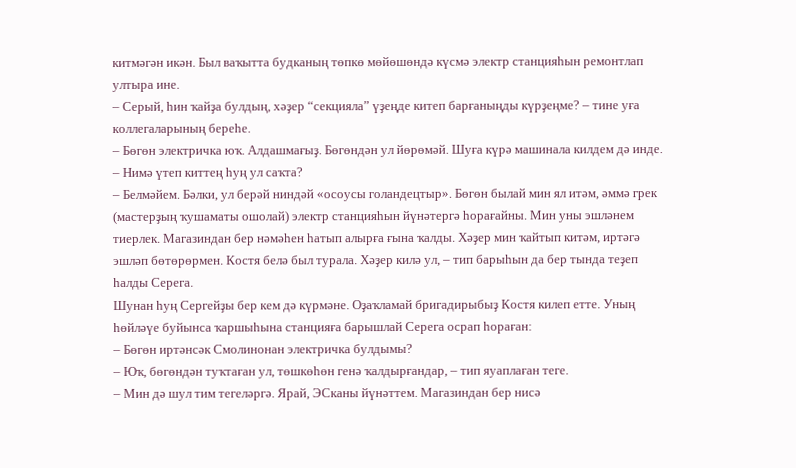китмәгән икән. Был ваҡытта будканың төпкө мөйөшөндә күсмә электр станцияһын ремонтлап ултыра ине.
– Серый, һин ҡайҙа булдың, хәҙер “секцияла” үҙеңде китеп барғаныңды күрҙеңме? – тине уға коллегаларының береһе.
– Бөгөн электричка юҡ. Алдашмағыҙ. Бөгөндән ул йөрөмәй. Шуға күрә машинала килдем дә инде.
– Нимә үтеп киттең һуң ул саҡта?
– Белмәйем. Бәлки, ул берәй ниндәй «осоусы голандецтыр». Бөгөн былай мин ял итәм, әммә грек (мастерҙың ҡушаматы ошолай) электр станцияһын йүнәтергә һорағайны. Мин уны эшләнем тиерлек. Магазиндан бер нәмәһен һатып алырға ғына ҡалды. Хәҙер мин ҡайтып китәм, иртәгә эшләп бөтөрөрмен. Костя белә был турала. Хәҙер килә ул, – тип барыһын да бер тында теҙеп һалды Серега.
Шунан һуң Сергейҙы бер кем дә күрмәне. Оҙаҡламай бригадирыбыҙ Костя килеп етте. Уның һөйләүе буйынса ҡаршыһына станцияға барышлай Серега осрап һораған:
– Бөгөн иртәнсәк Смолинонан электричка булдымы?
– Юҡ, бөгөндән туҡтаған ул, төшкөһөн генә ҡалдырғандар, – тип яуаплаған теге.
– Мин дә шул тим тегеләргә. Ярай, ЭСканы йүнәттем. Магазиндан бер нисә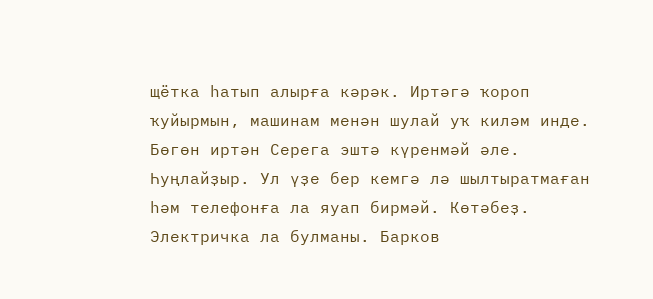щётка һатып алырға кәрәк. Иртәгә ҡороп ҡуйырмын, машинам менән шулай уҡ киләм инде.
Бөгөн иртән Серега эштә күренмәй әле. Һуңлайҙыр. Ул үҙе бер кемгә лә шылтыратмаған һәм телефонға ла яуап бирмәй. Көтәбеҙ. Электричка ла булманы. Барков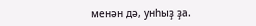менән дә, унһыҙ ҙа.